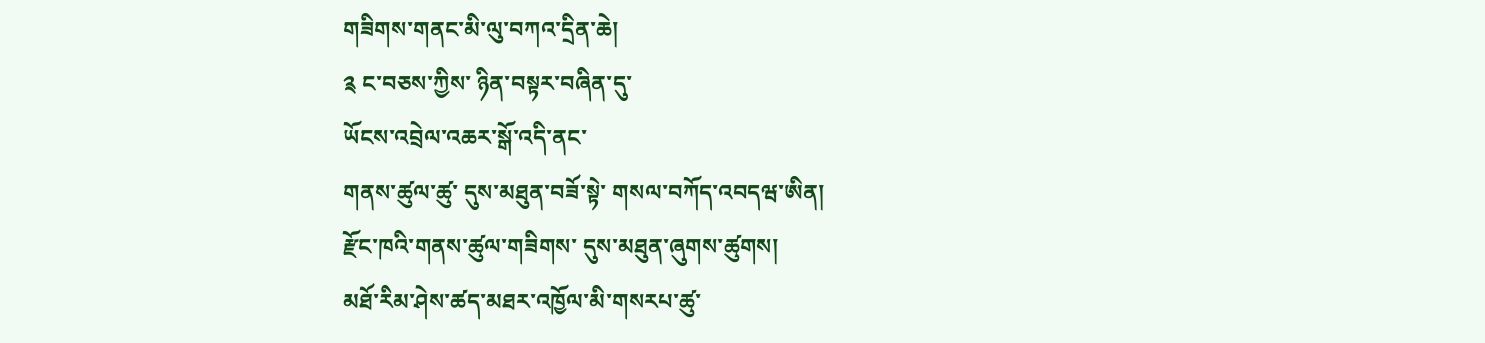གཟིགས་གནང་མི་ལུ་བཀའ་དྲིན་ཆེ།
༉ ང་བཅས་ཀྱིས་ ཉིན་བསྟར་བཞིན་དུ་
ཡོངས་འབྲེལ་འཆར་སྒོ་འདི་ནང་
གནས་ཚུལ་ཚུ་ དུས་མཐུན་བཟོ་སྟེ་ གསལ་བཀོད་འབདཝ་ཨིན།
རྫོང་ཁའི་གནས་ཚུལ་གཟིགས་ དུས་མཐུན་ཞུགས་ཚུགས།
མཐོ་རིམ་ཤེས་ཚད་མཐར་འཁྱོལ་མི་གསརཔ་ཚུ་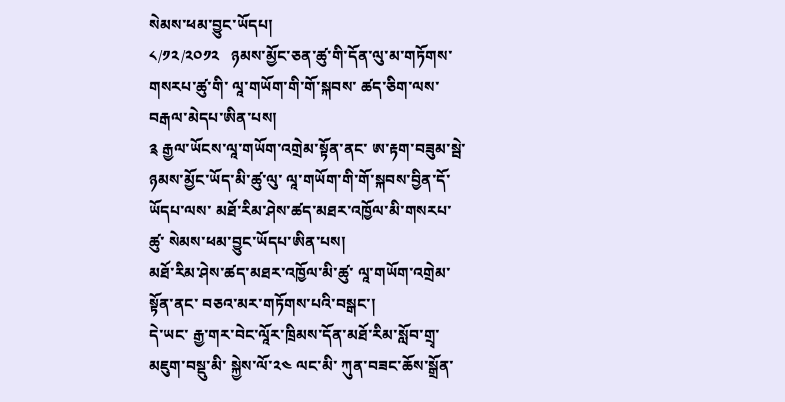སེམས་ཕམ་བྱུང་ཡོདཔ།
༨/༡༢/༢༠༡༢   ཉམས་མྱོང་ཅན་ཚུ་གི་དོན་ལུ་མ་གཏོགས་ གསརཔ་ཚུ་གི་ ལཱ་གཡོག་གི་གོ་སྐབས་ ཚད་ཅིག་ལས་བརྒལ་མེདཔ་ཨིན་པས།
༉ རྒྱལ་ཡོངས་ལཱ་གཡོག་འགྲེམ་སྟོན་ནང་ ཨ་རྟག་བཟུམ་སྦེ་ ཉམས་མྱོང་ཡོད་མི་ཚུ་ལུ་ ལཱ་གཡོག་གི་གོ་སྐབས་བྱིན་དོ་ཡོདཔ་ལས་ མཐོ་རིམ་ཤེས་ཚད་མཐར་འཁྱོལ་མི་གསརཔ་ཚུ་ སེམས་ཕམ་བྱུང་ཡོདཔ་ཨིན་པས།
མཐོ་རིམ་ཤེས་ཚད་མཐར་འཁྱོལ་མི་ཚུ་ ལཱ་གཡོག་འགྲེམ་སྟོན་ནང་ བཅའ་མར་གཏོགས་པའི་བསྒང་།
དེ་ཡང་ རྒྱ་གར་བེང་ལཱོར་ཁྲིམས་དོན་མཐོ་རིམ་སློབ་གྲྭ་མཇུག་བསྡུ་མི་ སྐྱེས་ལོ་༢༤ ལང་མི་ ཀུན་བཟང་ཆོས་སྒྲོན་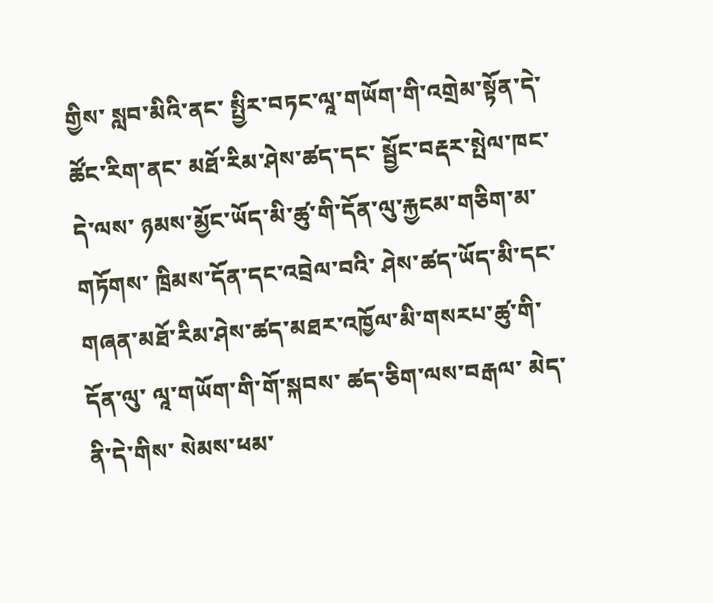གྱིས་ སླབ་མིའི་ནང་ སྤྱིར་བཏང་ལཱ་གཡོག་གི་འགྲེམ་སྟོན་དེ་ ཚོང་རིག་ནང་ མཐོ་རིམ་ཤེས་ཚད་དང་ སྦྱོང་བརྡར་སྤེལ་ཁང་ དེ་ལས་ ཉམས་མྱོང་ཡོད་མི་ཚུ་གི་དོན་ལུ་རྐྱངམ་གཅིག་མ་གཏོགས་ ཁྲིམས་དོན་དང་འབྲེལ་བའི་ ཤེས་ཚད་ཡོད་མི་དང་ གཞན་མཐོ་རིམ་ཤེས་ཚད་མཐར་འཁྱོལ་མི་གསརཔ་ཚུ་གི་དོན་ལུ་ ལཱ་གཡོག་གི་གོ་སྐབས་ ཚད་ཅིག་ལས་བརྒལ་ མེད་ནི་དེ་གིས་ སེམས་ཕམ་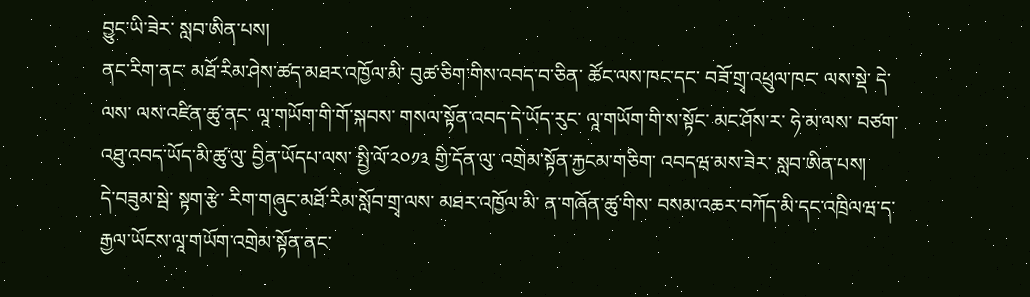བྱུང་ཡི་ཟེར་ སླབ་ཨིན་པས།
ནང་རིག་ནང་ མཐོ་རིམ་ཤེས་ཚད་མཐར་འཁྱོལ་མི་ བུཚ་ཅིག་གིས་འབད་བ་ཅིན་ ཚོང་ལས་ཁང་དང་ བཟོ་གྲྭ་འཕྲུལ་ཁང་ ལས་སྡེ་ དེ་ལས་ ལས་འཛིན་ཚུ་ནང་ ལཱ་གཡོག་གི་གོ་སྐབས་ གསལ་སྟོན་འབད་དེ་ཡོད་རུང་ ལཱ་གཡོག་གི་ས་སྟོང་ མང་ཤོས་ར་ ཧེ་མ་ལས་ བཙག་འཐུ་འབད་ཡོད་མི་ཚུ་ལུ་ བྱིན་ཡོདཔ་ལས་ སྤྱི་ལོ་༢༠༡༣ གྱི་དོན་ལུ་ འགྲེམ་སྟོན་རྐྱངམ་གཅིག་ འབདཝ་མས་ཟེར་ སླབ་ཨིན་པས།
དེ་བཟུམ་སྦེ་ སྟག་རྩེ་ རིག་གཞུང་མཐོ་རིམ་སློབ་གྲྭ་ལས་ མཐར་འཁྱོལ་མི་ ན་གཞོན་ཚུ་གིས་ བསམ་འཆར་བཀོད་མི་དང་འཁྲིལཝ་ད་ རྒྱལ་ཡོངས་ལཱ་གཡོག་འགྲེམ་སྟོན་ནང་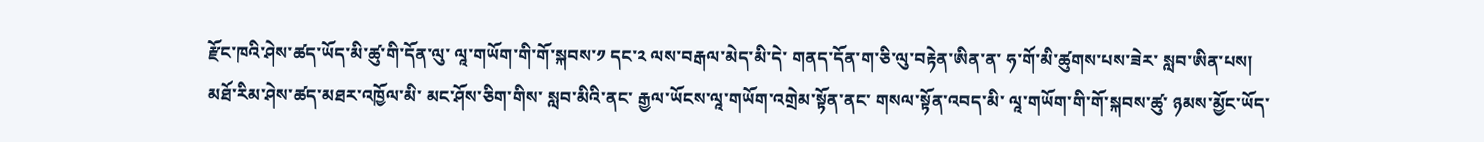རྫོང་ཁའི་ཤེས་ཚད་ཡོད་མི་ཚུ་གི་དོན་ལུ་ ལཱ་གཡོག་གི་གོ་སྐབས་༡ དང་༢ ལས་བརྒལ་མེད་མི་དེ་ གནད་དོན་ག་ཅི་ལུ་བརྟེན་ཨིན་ན་ ཧ་གོ་མི་ཚུགས་པས་ཟེར་ སླབ་ཨིན་པས།
མཐོ་རིམ་ཤེས་ཚད་མཐར་འཁྱོལ་མི་ མང་ཤོས་ཅིག་གིས་ སླབ་མིའི་ནང་ རྒྱལ་ཡོངས་ལཱ་གཡོག་འགྲེམ་སྟོན་ནང་ གསལ་སྟོན་འབད་མི་ ལཱ་གཡོག་གི་གོ་སྐབས་ཚུ་ ཉམས་མྱོང་ཡོད་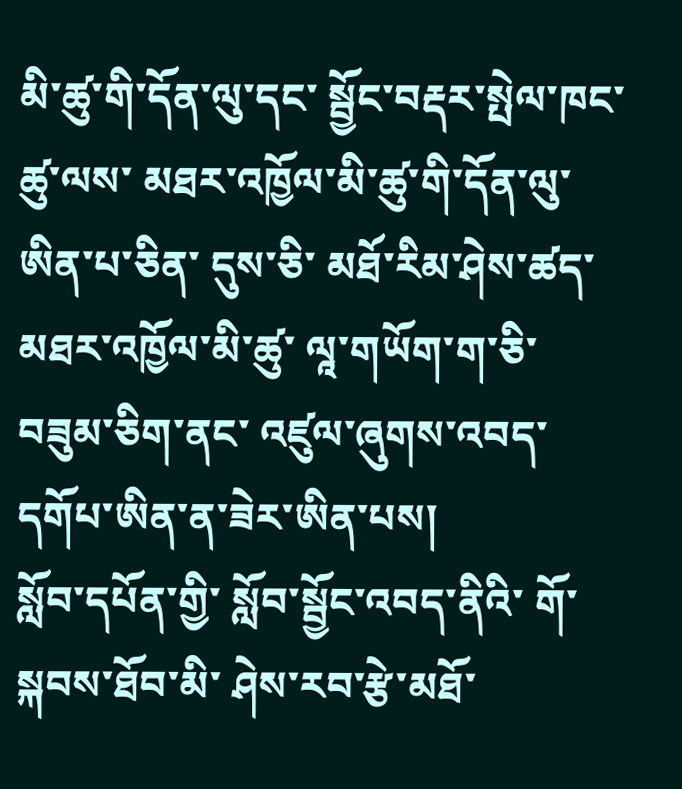མི་ཚུ་གི་དོན་ལུ་དང་ སྦྱོང་བརྡར་སྤེལ་ཁང་ཚུ་ལས་ མཐར་འཁྱོལ་མི་ཚུ་གི་དོན་ལུ་ཨིན་པ་ཅིན་ དུས་ཅི་ མཐོ་རིམ་ཤེས་ཚད་མཐར་འཁྱོལ་མི་ཚུ་ ལཱ་གཡོག་ག་ཅི་བཟུམ་ཅིག་ནང་ འཛུལ་ཞུགས་འབད་དགོཔ་ཨིན་ན་ཟེར་ཨིན་པས།
སློབ་དཔོན་གྱི་ སློབ་སྦྱོང་འབད་ནིའི་ གོ་སྐབས་ཐོབ་མི་ ཤེས་རབ་རྩེ་མཐོ་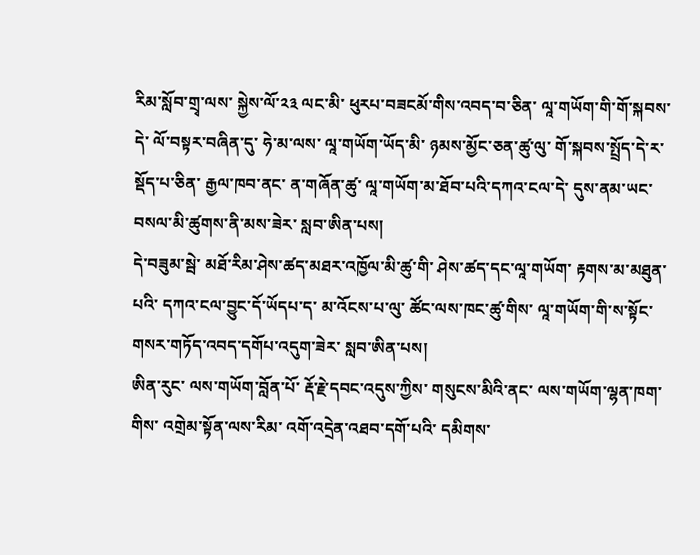རིམ་སློབ་གྲྭ་ལས་ སྐྱེས་ལོ་༢༣ ལང་མི་ ཕུརཔ་བཟངམོ་གིས་འབད་བ་ཅིན་ ལཱ་གཡོག་གི་གོ་སྐབས་དེ་ ལོ་བསྟར་བཞིན་དུ་ ཧེ་མ་ལས་ ལཱ་གཡོག་ཡོད་མི་ ཉམས་མྱོང་ཅན་ཚུ་ལུ་ གོ་སྐབས་སྤྲོད་དེ་ར་ སྡོད་པ་ཅིན་ རྒྱལ་ཁབ་ནང་ ན་གཞོན་ཚུ་ ལཱ་གཡོག་མ་ཐོབ་པའི་དཀའ་ངལ་དེ་ དུས་ནམ་ཡང་ བསལ་མི་ཚུགས་ནི་མས་ཟེར་ སླབ་ཨིན་པས།
དེ་བཟུམ་སྦེ་ མཐོ་རིམ་ཤེས་ཚད་མཐར་འཁྱོལ་མི་ཚུ་གི་ ཤེས་ཚད་དང་ལཱ་གཡོག་ རྟགས་མ་མཐུན་པའི་ དཀའ་ངལ་བྱུང་དོ་ཡོདཔ་ད་ མ་འོངས་པ་ལུ་ ཚོང་ལས་ཁང་ཚུ་གིས་ ལཱ་གཡོག་གི་ས་སྟོང་ གསར་གཏོད་འབད་དགོཔ་འདུག་ཟེར་ སླབ་ཨིན་པས།
ཨིན་རུང་ ལས་གཡོག་བློན་པོ་ རྡོ་རྗེ་དབང་འདུས་ཀྱིས་ གསུངས་མིའི་ནང་ ལས་གཡོག་ལྷན་ཁག་གིས་ འགྲེམ་སྟོན་ལས་རིམ་ འགོ་འདྲེན་འཐབ་དགོ་པའི་ དམིགས་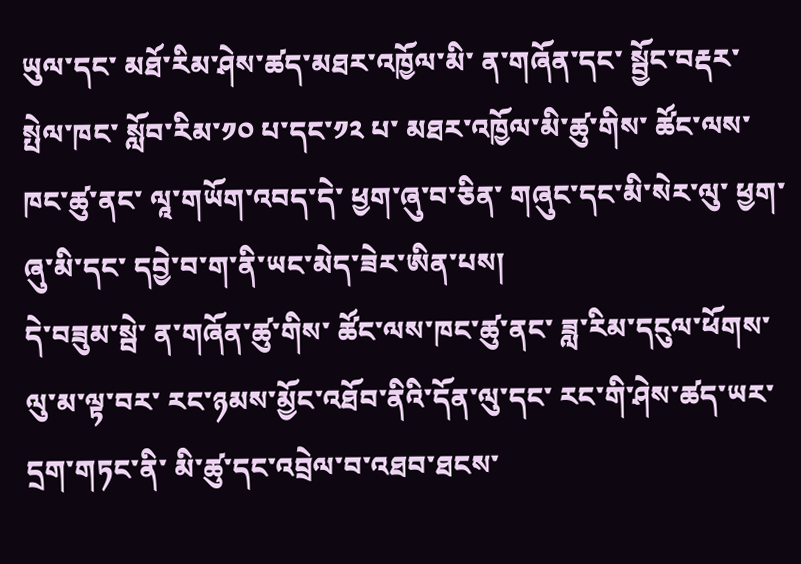ཡུལ་དང་ མཐོ་རིམ་ཤེས་ཚད་མཐར་འཁྱོལ་མི་ ན་གཞོན་དང་ སྦྱོང་བརྡར་སྤེལ་ཁང་ སློབ་རིམ་༡༠ པ་དང་༡༢ པ་ མཐར་འཁྱོལ་མི་ཚུ་གིས་ ཚོང་ལས་ཁང་ཚུ་ནང་ ལཱ་གཡོག་འབད་དེ་ ཕྱག་ཞུ་བ་ཅིན་ གཞུང་དང་མི་སེར་ལུ་ ཕྱག་ཞུ་མི་དང་ དབྱེ་བ་ག་ནི་ཡང་མེད་ཟེར་ཨིན་པས།
དེ་བཟུམ་སྦེ་ ན་གཞོན་ཚུ་གིས་ ཚོང་ལས་ཁང་ཚུ་ནང་ ཟླ་རིམ་དངུལ་ཕོགས་ལུ་མ་ལྟ་བར་ རང་ཉམས་མྱོང་འཐོབ་ནིའི་དོན་ལུ་དང་ རང་གི་ཤེས་ཚད་ཡར་དྲག་གཏང་ནི་ མི་ཚུ་དང་འབྲེལ་བ་འཐབ་ཐངས་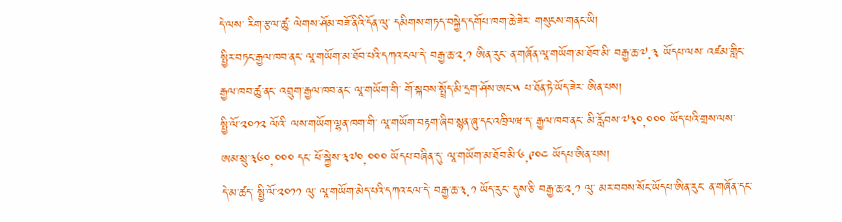དེ་ལས་ རིག་རྩལ་ཚུ་ ལེགས་ཤོམ་བཟོ་ནིའི་དོན་ལུ་ དམིགས་གཏད་བསྐྱེད་དགོཔ་ཁག་ཆེ་ཟེར་ གསུངས་གནང་ཡི།
སྤྱིར་བཏང་རྒྱལ་ཁབ་ནང་ ལཱ་གཡོག་མ་ཐོབ་པའི་དཀའ་ངལ་དེ་ བརྒྱ་ཆ་༢.༡ ཨིན་རུང་ ན་གཞོན་ལཱ་གཡོག་མ་ཐོབ་མི་ བརྒྱ་ཆ་༧.༣ ཡོདཔ་ལས་ འཛམ་གླིང་རྒྱལ་ཁབ་ཚུ་ནང་ འབྲུག་རྒྱལ་ཁབ་ནང་ ལཱ་གཡོག་གི་ གོ་སྐབས་སྤྲོད་མི་དྲག་ཤོས་ཨང་༥ པ་ཐོན་ཏེ་ཡོད་ཟེར་ ཨིན་པས།
སྤྱི་ལོ་༢༠༡༢ ལོའི་ ལས་གཡོག་ལྷན་ཁག་གི་ ལཱ་གཡོག་བརྟག་ཞིབ་སྙན་ཞུ་དང་འཁྲིལཝ་ད་ རྒྱལ་ཁབ་ནང་ མི་རློབས་༧༣༠,༠༠༠ ཡོད་པའི་གྲས་ལས་ ཨམ་སྲུ་༣༦༠,༠༠༠ དང་ ཕོ་སྐྱེས་༣༧༠,༠༠༠ ཡོདཔ་བཞིན་དུ་ ལཱ་གཡོག་མ་ཐོབ་མི་༦,༩༠༤ ཡོདཔ་ཨིན་པས།
དེ་མ་ཚད་ སྤྱི་ལོ་༢༠༡༡ ལུ་ ལཱ་གཡོག་མེད་པའི་དཀའ་ངལ་དེ་ བརྒྱ་ཆ་༣.༡ ཡོད་རུང་ དུས་ཅི་ བརྒྱ་ཆ་༢.༡ ལུ་ མར་བབས་སོང་ཡོདཔ་ཨིན་རུང་ ན་གཞོན་དང་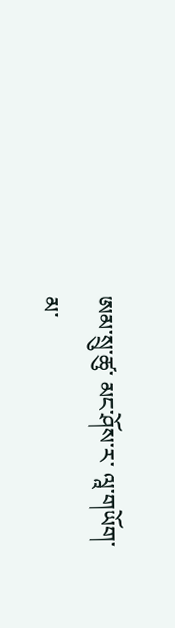ཨམ་སྲུ་ཚུ་ མང་ཤོས་ར་ ལཱ་གཡོག་མ་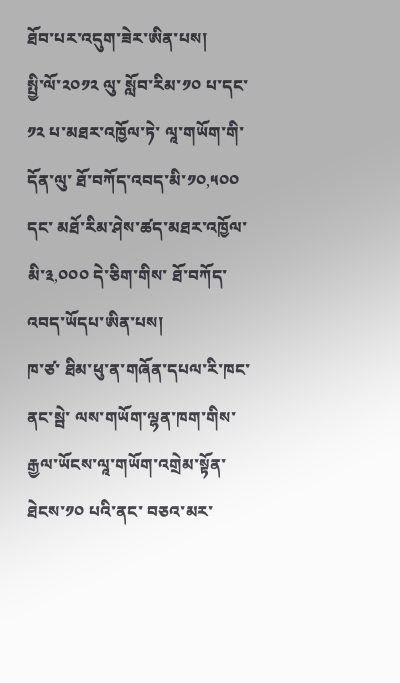ཐོབ་པར་འདུག་ཟེར་ཨིན་པས།
སྤྱི་ལོ་༢༠༡༢ ལུ་ སློབ་རིམ་༡༠ པ་དང་༡༢ པ་མཐར་འཁྱོལ་ཏེ་ ལཱ་གཡོག་གི་དོན་ལུ་ ཐོ་བཀོད་འབད་མི་༡༠,༥༠༠ དང་ མཐོ་རིམ་ཤེས་ཚད་མཐར་འཁྱོལ་མི་༣,༠༠༠ དེ་ཅིག་གིས་ ཐོ་བཀོད་འབད་ཡོདཔ་ཨིན་པས།
ཁ་ཙ་ ཐིམ་ཕུ་ན་གཞོན་དཔལ་རི་ཁང་ནང་སྦེ་ ལས་གཡོག་ལྷན་ཁག་གིས་ རྒྱལ་ཡོངས་ལཱ་གཡོག་འགྲེམ་སྟོན་ཐེངས་༡༠ པའི་ནང་ བཅའ་མར་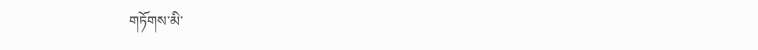གཏོགས་མི་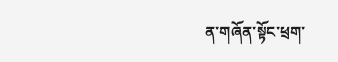ན་གཞོན་སྟོང་ཕྲག་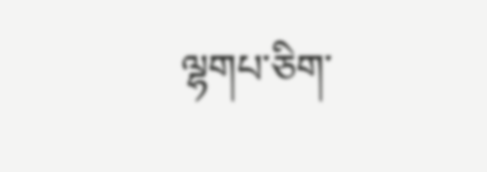ལྷགཔ་ཅིག་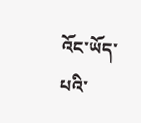འོང་ཡོད་པའི་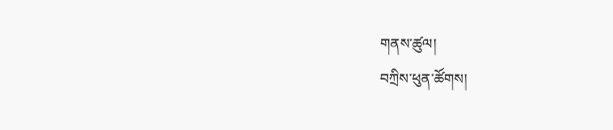གནས་ཚུལ།
བཀྲིས་ཕུན་ཚོགས།